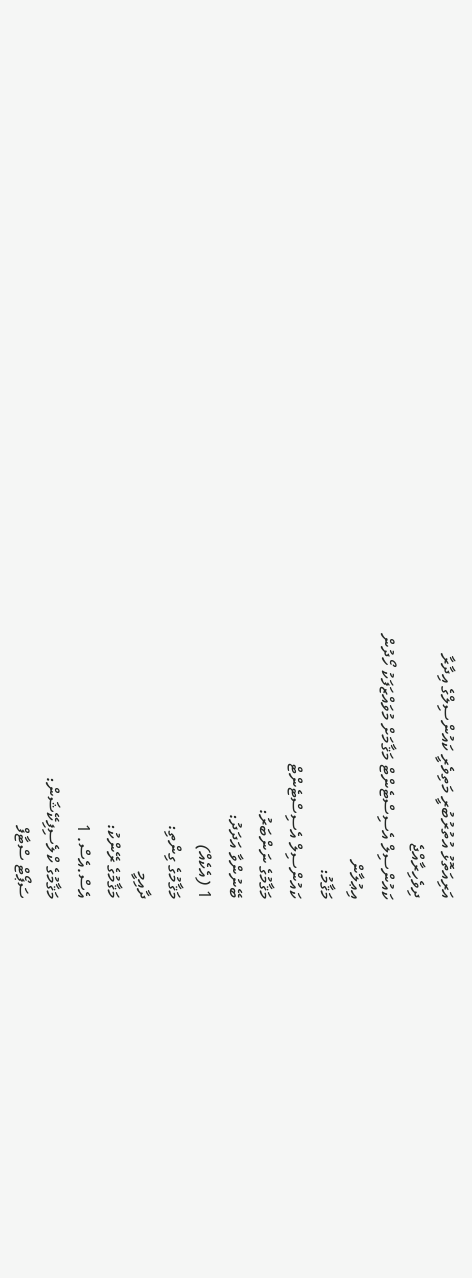އަރިއަތޮޅު އުތުރުބުރީ މަތިވެރީ ކައުންސިލްގެ އިދާރާ
ދިވެހިރާއްޖެ
ކައުންސިލް އެސިސްޓެންޓް މަޤާމަށް މުވައްޒަފަކު ހޯދުން
އިޢުލާން
މަޤާމު:
ކައުންސިލް އެސިސްޓެންޓް
މަޤާމުގެ ނަންބަރު:
ބޭނުންވާ އަދަދު:
1 (އެކެއް)
މަޤާމުގެ ގިންތި:
ދާއިމީ
މަޤާމުގެ ރޭންކު:
އެސް.އެސް. 1
މަޤާމުގެ ކްލެސިފިކޭޝަން:
ސަޕޯޓް ސްޓާފް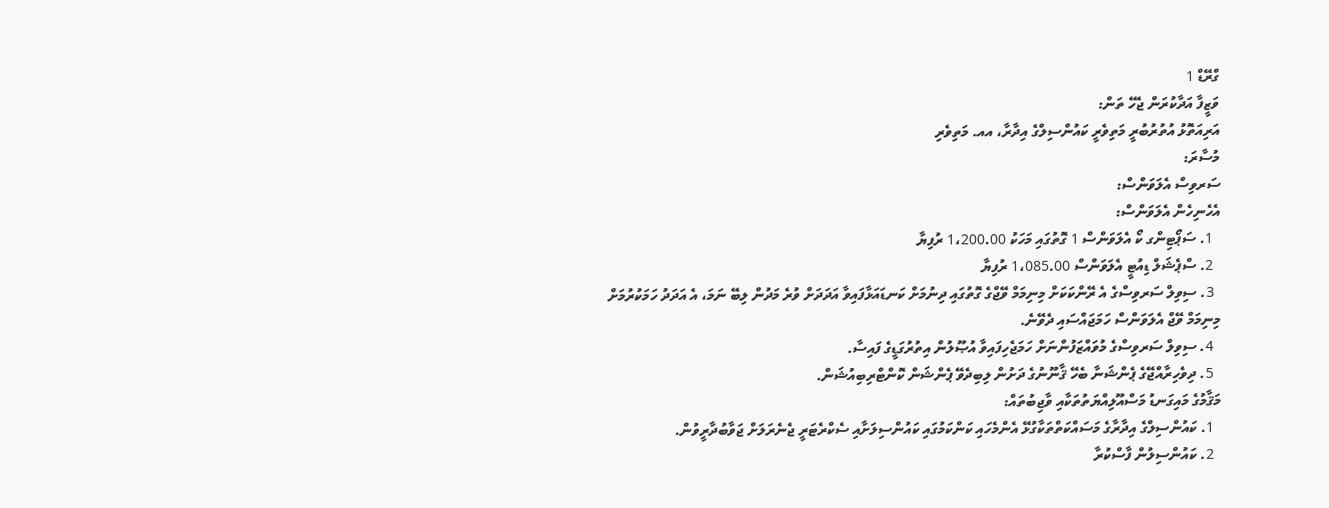ގްރޭޑް 1
ވަޒީފާ އަދާކުރަން ޖެހޭ ތަން:
އަރިއަތޮޅު އުތުރުބުރީ މަތިވެރީ ކައުންސިލްގެ އިދާރާ، އއ. މަތިވެރި
މުސާރަ:
ސަރވިސް އެލަވަންސް:
އެހެނިހެން އެލަވަންސް:
  1. ސަޕޯޓިންގ ކޯ އެލަވަންސް 1 ގޮތުގައި މަހަކު 1،200.00 ރުފިޔާ
  2. ސްޕެޝަލް ޑިއުޓީ އެލަވަންސް 1،085.00 ރުފިޔާ
  3. ސިވިލް ސަރވިސްގެ އެ ރޭންކަކަށް މިނިމަމް ވޭޖްގެ ގޮތުގައި ދިނުމަށް ކަނޑައަޅާފައިވާ އަދަދަށް ވުރެ މަދުން ލިބޭ ނަމަ، އެ އަދަދު ހަމަކުރުމަށް މިނިމަމް ވޭޖް އެލަވަންސް ހަމަޖައްސައި ދެވޭނެ.
  4. ސިވިލް ސަރވިސްގެ މުވައްޒަފުންނަށް ހަމަޖެހިފައިވާ އުޞޫލުން އިތުރުގަޑީގެ ފައިސާ.
  5. ދިވެހިރާއްޖޭގެ ޕެންޝަނާ ބެހޭ ޤާނޫނުގެ ދަށުން ލިބިދެވޭ ޕެންޝަން ކޮންޓްރިބިއުޝަން.
މަޤާމުގެ މައިގަނޑު މަސްއޫލިއްޔަތުތަކާއި ވާޖިބުތައް:
  1. ކައުންސިލްގެ އިދާރާގެ މަސައްކަތްތަކާގުޅޭ އެންމެހައި ކަންކަމުގައި ކައުންސިލަށާއި ސެކްރެޓަރީ ޖެނެރަލަށް ޖަވާބުދާރީވުން.
  2. ކައުންސިލުން ފާސްކުރާ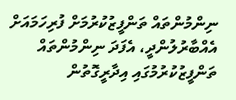ނިންމުންތައް ތަންފީޒުކުރުމަށް ފުރިހަމައަށް އެއްބާރުލުންދީ، އެފަދަ ނިންމުންތައް ތަންފީޒުކުރުމުގައި އިދާރީގޮތުން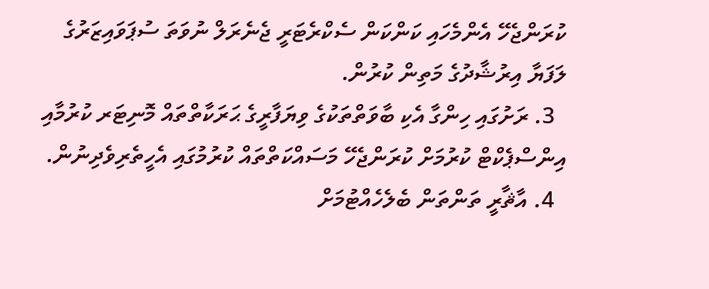ކުރަންޖެހޭ އެންމެހައި ކަންކަން ސެކްރެޓަރީ ޖެނެރަލް ނުވަތަ ސުޕަވައިޒަރުގެ ލަފަޔާ އިރުޝާދުގެ މަތިން ކުރުން.
  3. ރަށުގައި ހިންގާ އެކި ބާވަތްތަކުގެ ވިޔަފާރީގެ ޙަރަކާތްތައް މޮނިޓަރ ކުރުމާއި އިންސްޕެކްޓް ކުރުމަށް ކުރަންޖެހޭ މަސައްކަތްތައް ކުރުމުގައި އެހީތެރިވެދިނުން.
  4. އާޘާރީ ތަންތަން ބެލެހެއްޓުމަށް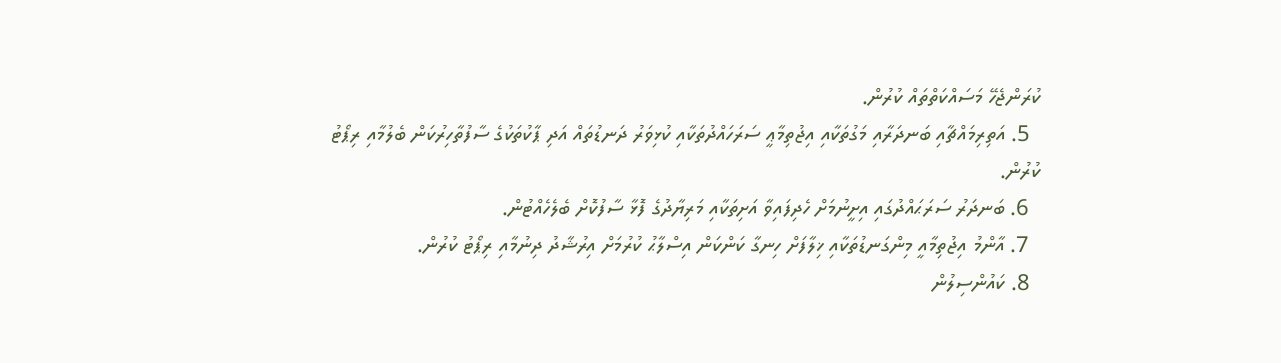ކުރަންޖެހޭ މަސައްކަތްތައް ކުރުން.
  5. އަތިރިމައްޗާއި ބަނދަރާއި މަގުތަކާއި އިޖުތިމާޢީ ސަރަހައްދުތަކާއި ކުޅިވަރު ދަނޑުތައް އަދި ޕާކުތަކުގެ ސާފުތާހިރުކަން ބެލުމާއި ރިޕޯޓު ކުރުން.
  6. ބަނދަރު ސަރަޙައްދުގައި އިށީނުމަށް ހެދިފައިވާ އަށިތަކާއި މަރިޔާދުގެ ފޮޅާ ސާފުކޮށް ބެލެހެއްޓުން.
  7. އާންމު އިޖުތިމާއީ މިންގަނޑުތަކާއި ޚިލާފަށް ހިނގާ ކަންކަން އިސްލާޙު ކުރުމަށް އިރުޝާދު ދިނުމާއި ރިޕޯޓު ކުރުން.
  8. ކައުންސިލުން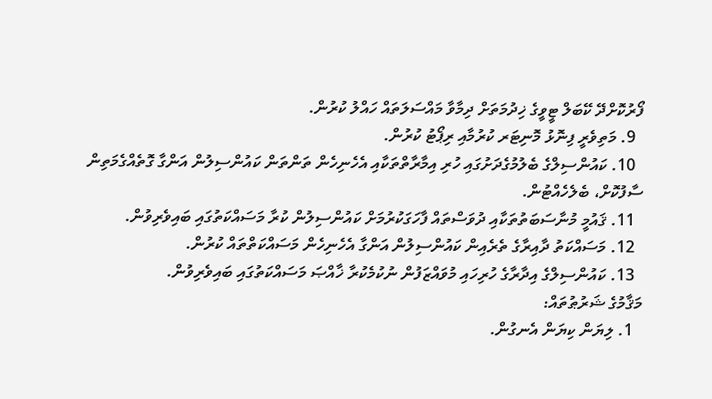ފޯރުކޮށްދޭ ކޭބަލް ޓީވީގެ ޚިދުމަތަށް ދިމާވާ މައްސަލަތައް ހައްލު ކުރުން.
  9. މަތިވެރީ ފިނޮޅު މޮނިޓަރ ކުރުމާއި ރިޕޯޓު ކުރުން.
  10. ކައުންސިލްގެ ބެލުމުގެދަށުގައި ހުރި އިމާރާތްތަކާއި އެހެނިހެން ތަންތަން ކައުންސިލުން އަންގާ ގޮތެއްގެމަތިން ސާފުކޮށް، ބެލެހެއްޓުން.
  11. ޤައުމީ މުނާސަބަތުތަކާއި ދުވަސްތައް ފާހަގަކުރުމަށް ކައުންސިލުން ކުރާ މަސައްކަތުގައި ބައިވެރިވުން.
  12. މަސައްކަތު ދާއިރާގެ ތެރެއިން ކައުންސިލުން އަންގާ އެހެނިހެން މަސައްކަތްތައް ކުރުން.
  13. ކައުންސިލްގެ އިދާރާގެ ހުރިހައި މުވައްޒަފުން ނުކުމެކުރާ ޚާއްޞަ މަސައްކަތުގައި ބައިވެރިވުން.
މަޤާމުގެ ޝަރުޠުތައް:
  1. ލިޔަން ކިޔަން އެނގުން.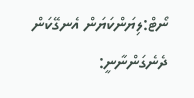ނޯޓް:ލިޔަންކަޔަން އެނގޭކަން ދެނެގަންނާނީ: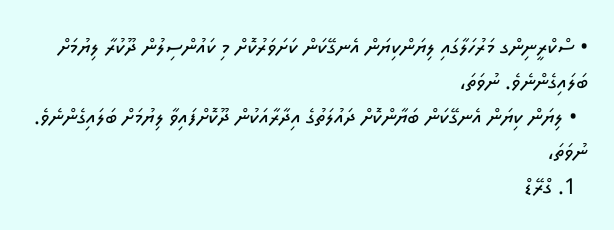• ސްކްރީނިންގ މަރުހަލާގައި ލިޔަންކިޔަން އެނގޭކަން ކަށަވަރުކޮށް މި ކައުންސިލުން ދޫކުރާ ލިޔުމަށް ބަލައިގެންނެވެ. ނުވަތަ،
  • ލިޔަން ކިޔަން އެނގޭކަން ބަޔާންކޮށް ދައުލަތުގެ އިދާރާއަކުން ދޫކޮށްފައިވާ ލިޔުމަށް ބަލައިގެންނެވެ. ނުވަތަ،
  1. ގްރޭޑް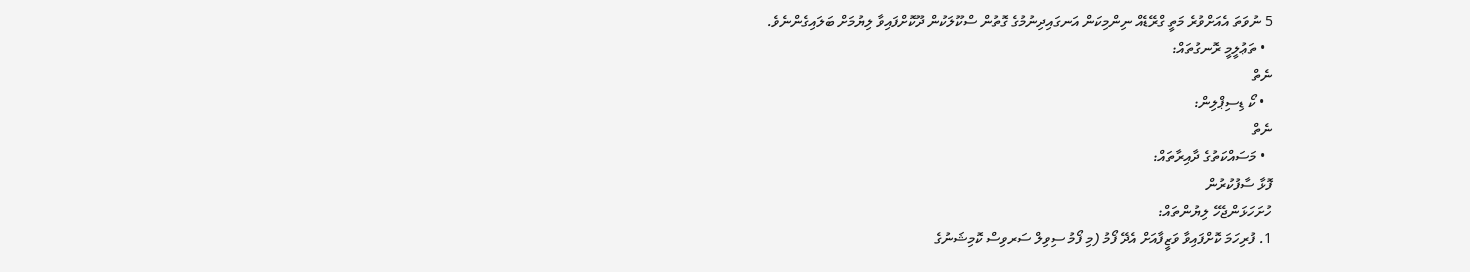5 ނުވަތަ އެއަށްވުރެ މަތީ ގްރޭޑެއް ނިންމިކަން އަނގައިދިނުމުގެ ގޮތުން ސްކޫލަކުން ދޫކޮށްފައިވާ ލިޔުމަށް ބަލައިގެންނެވެ.
  • ތަޢުލީމީ ރޮނގުތައް:
ނެތް
  • ކޯ ޑިސިޕްލިން:
ނެތް
  • މަސައްކަތުގެ ދާއިރާތައް:
ފޮޅާ ސާފުކުރުން
ހުށަހަޅަންޖެހޭ ލިޔުންތައް:
1. ފުރިހަމަ ކޮށްފައިވާ ވަޒީފާއަށް އެދޭ ފޯމު (މި ފޯމު ސިވިލް ސަރވިސް ކޮމިޝަނުގެ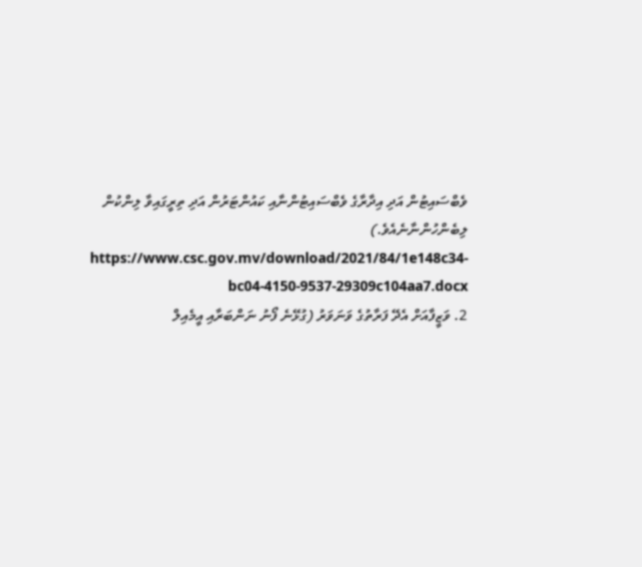ވެބްސައިޓުން އަދި އިދާރާގެ ވެބްސައިޓުންނާއި ކައުންޓަރުން އަދި ތިރީގައިވާ ލިންކުން ލިބެންހުންނާނެއެވެ.) https://www.csc.gov.mv/download/2021/84/1e148c34-bc04-4150-9537-29309c104aa7.docx
2. ވަޒީފާއަށް އެދޭ ފަރާތުގެ ވަނަވަރު (ގުޅޭނެ ފޯނު ނަންބަރާއި އީމެއިލް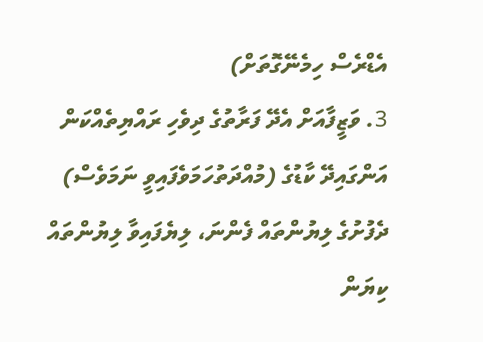އެޑްރެސް ހިމެނޭގޮތަށް)
3. ވަޒީފާއަށް އެދޭ ފަރާތުގެ ދިވެހި ރައްޔިތެއްކަން އަންގައިދޭ ކާޑުގެ (މުއްދަތުހަމަވެފައިވީ ނަމަވެސް) ދެފުށުގެ ލިޔުންތައް ފެންނަ، ލިޔެފައިވާ ލިޔުންތައް ކިޔަން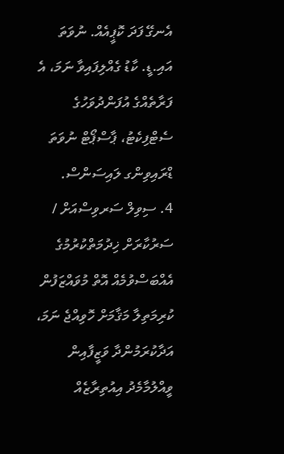އެނގޭ ފަދަ ކޮޕީއެއް. ނުވަތަ އައި.ޑީ. ކާޑު ގެއްލިފައިވާ ނަމަ، އެ ފަރާތެއްގެ އުފަންދުވަހުގެ ސެޓްފިކެޓު، ޕާސްޕޯޓް ނުވަތަ ޑްރައިވިންގ ލައިސަންސް.
4. ސިވިލް ސަރވިސްއަށް / ސަރުކާރަށް ޚިދުމަތްކުރުމުގެ އެއްބަސްވުމެއް އޮތް މުވައްޒަފުން ކުރިމަތިލާ މަޤާމަށް ހޮވިއްޖެ ނަމަ، އަދާކުރަމުންދާ ވަޒީފާއިން ވީއްލުމާމެދު އިއުތިރާޒެއް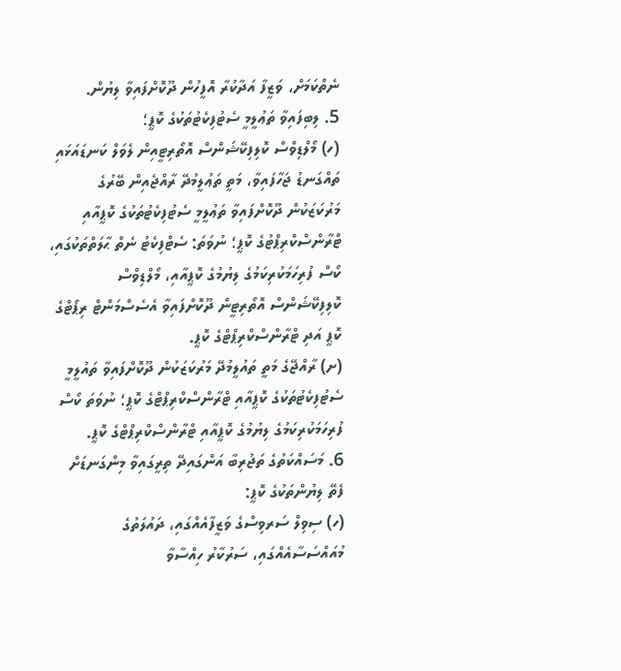ނެތްކަމަށް، ވަޒީފާ އަދާކުރާ އޮފީހުން ދޫކޮށްފައިވާ ލިޔުން.
5. ލިބިފައިވާ ތަޢުލީމީ ސެޓުފިކެޓުތަކުގެ ކޮޕީ؛
(ހ) މޯލްޑިވްސް ކޮލިފިކޭޝަންސް އޮތޯރިޓީއިން ލެވަލް ކަނޑައަޅައި ތައްގަނޑު ޖަހާފައިވާ، މަތީ ތަޢުލީމުދޭ ރާއްޖެއިން ބޭރުގެ މަރުކަޒަކުން ދޫކޮށްފައިވާ ތަޢުލީމީ ސެޓުފިކެޓުތަކުގެ ކޮޕީއާއި ޓްރާންސްކްރިޕްޓުގެ ކޮޕީ؛ ނުވަތަ: ސެޓްފިކެޓު ނެތް ޙާލަތްތަކުގައި، ކޯސް ފުރިހަމަކުރިކަމުގެ ލިޔުމުގެ ކޮޕީއާއި، މޯލްޑިވްސް ކޮލިފިކޭޝަންސް އޮތޯރިޓީން ދޫކޮށްފައިވާ އެސެސްމަންޓް ރިޕޯޓްގެ ކޮޕީ އަދި ޓްރާންސްކްރިޕްޓްގެ ކޮޕީ.
(ށ) ރާއްޖޭގެ މަތީ ތައުލީމުދޭ މަރުކަޒަކުން ދޫކޮށްފައިވާ ތައުލީމީ ސެޓުފިކެޓުތަކުގެ ކޮޕީއާއި ޓްރާންސްކްރިޕްޓްގެ ކޮޕީ؛ ނުވަތަ ކޯސް ފުރިހަމަކުރިކަމުގެ ލިޔުމުގެ ކޮޕީއާއި ޓްރާންސްކްރިޕްޓްގެ ކޮޕީ.
6. މަސައްކަތުގެ ތަޖުރިބާ އަންގައިދޭ ތިރީގައިވާ މިންގަނޑަށް ފެތޭ ލިޔުންތަކުގެ ކޮޕީ:
(ހ) ސިވިލް ސަރވިސްގެ ވަޒީފާއެއްގައި، ދައުލަތުގެ މުއައްސަސާއެއްގައި، ސަރުކާރު ހިއްސާވާ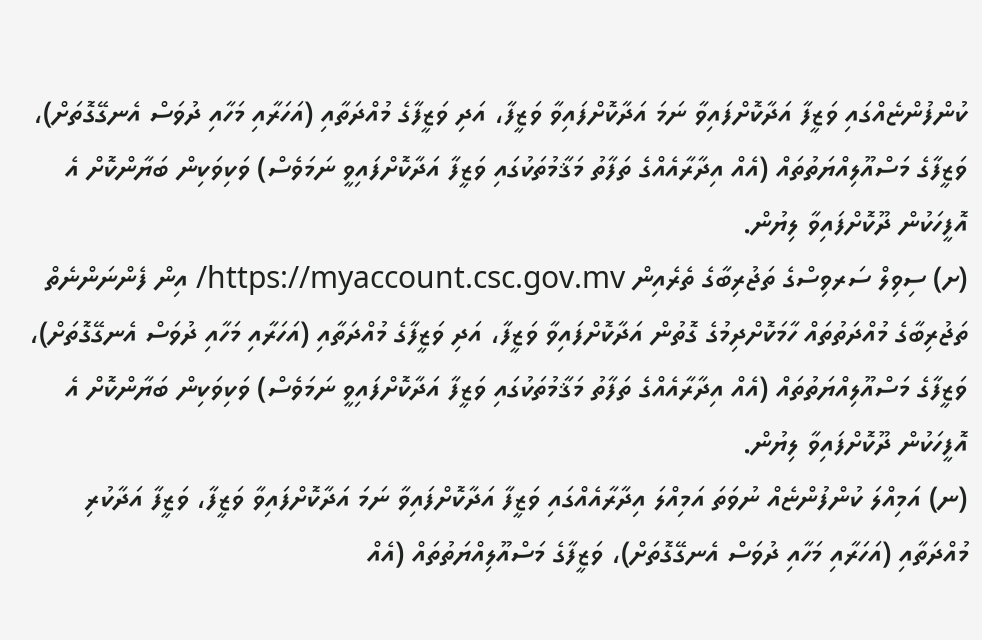ކުންފުންޏެއްގައި ވަޒީފާ އަދާކޮށްފައިވާ ނަމަ އަދާކޮށްފައިވާ ވަޒީފާ، އަދި ވަޒީފާގެ މުއްދަތާއި (އަހަރާއި މަހާއި ދުވަސް އެނގޭގޮތަށް)، ވަޒީފާގެ މަސްއޫލިއްޔަތުތައް (އެއް އިދާރާއެއްގެ ތަފާތު މަޤާމުތަކުގައި ވަޒީފާ އަދާކޮށްފައިވީ ނަމަވެސް) ވަކިވަކިން ބަޔާންކޮށް އެ އޮފީހަކުން ދޫކޮށްފައިވާ ލިޔުން.
(ށ) ސިވިލް ސަރވިސްގެ ތަޖުރިބާގެ ތެރެއިން https://myaccount.csc.gov.mv/ އިން ފެންނަންނެތް ތަޖުރިބާގެ މުއްދަތުތައް ހާމަކޮށްދިމުގެ ގޮތުން އަދާކޮށްފައިވާ ވަޒީފާ، އަދި ވަޒީފާގެ މުއްދަތާއި (އަހަރާއި މަހާއި ދުވަސް އެނގޭގޮތަށް)، ވަޒީފާގެ މަސްއޫލިއްޔަތުތައް (އެއް އިދާރާއެއްގެ ތަފާތު މަޤާމުތަކުގައި ވަޒީފާ އަދާކޮށްފައިވީ ނަމަވެސް) ވަކިވަކިން ބަޔާންކޮށް އެ އޮފީހަކުން ދޫކޮށްފައިވާ ލިޔުން.
(ނ) އަމިއްލަ ކުންފުންޏެއް ނުވަތަ އަމިއްލަ އިދާރާއެއްގައި ވަޒީފާ އަދާކޮށްފައިވާ ނަމަ އަދާކޮށްފައިވާ ވަޒީފާ، ވަޒީފާ އަދާކުރި މުއްދަތާއި (އަހަރާއި މަހާއި ދުވަސް އެނގޭގޮތަށް)، ވަޒީފާގެ މަސްއޫލިއްޔަތުތައް (އެއް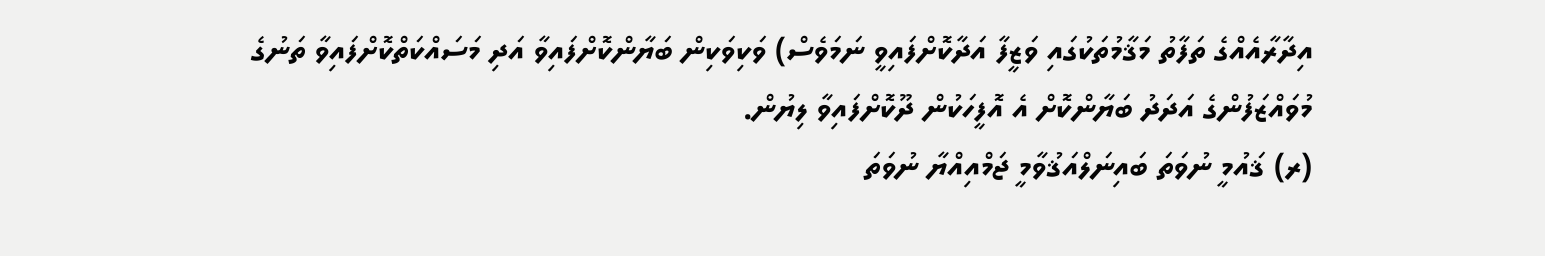އިދާރާއެއްގެ ތަފާތު މަޤާމުތަކުގައި ވަޒީފާ އަދާކޮށްފައިވީ ނަމަވެސް) ވަކިވަކިން ބަޔާންކޮށްފައިވާ އަދި މަސައްކަތްކޮށްފައިވާ ތަނުގެ މުވައްޒަފުންގެ އަދަދު ބަޔާންކޮށް އެ އޮފީހަކުން ދޫކޮށްފައިވާ ލިޔުން.
(ރ) ޤައުމީ ނުވަތަ ބައިނަލްއަޤުވާމީ ޖަމްއިއްޔާ ނުވަތަ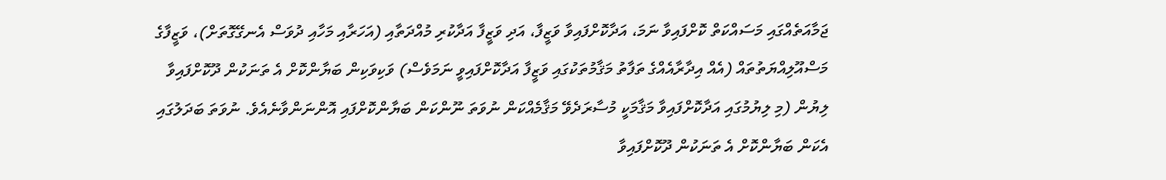ޖަމާއަތެއްގައި މަސައްކަތް ކޮށްފައިވާ ނަމަ، އަދާކޮށްފައިވާ ވަޒީފާ، އަދި ވަޒީފާ އަދާކުރި މުއްދަތާއި (އަހަރާއި މަހާއި ދުވަސް އެނގޭގޮތަށް)، ވަޒީފާގެ މަސްއޫލިއްޔަތުތައް (އެއް އިދާރާއެއްގެ ތަފާތު މަޤާމުތަކުގައި ވަޒީފާ އަދާކޮށްފައިވީ ނަމަވެސް) ވަކިވަކިން ބަޔާންކޮށް އެ ތަނަކުން ދޫކޮށްފައިވާ ލިޔުން (މި ލިޔުމުގައި އަދާކޮށްފައިވާ މަޤާމަކީ މުސާރަދެވޭ މަޤާމެއްކަން ނުވަތަ ނޫންކަން ބަޔާންކޮށްފައި އޮންނަންވާނެއެވެ. ނުވަތަ ބަދަލުގައި އެކަން ބަޔާންކޮށް އެ ތަނަކުން ދޫކޮށްފައިވާ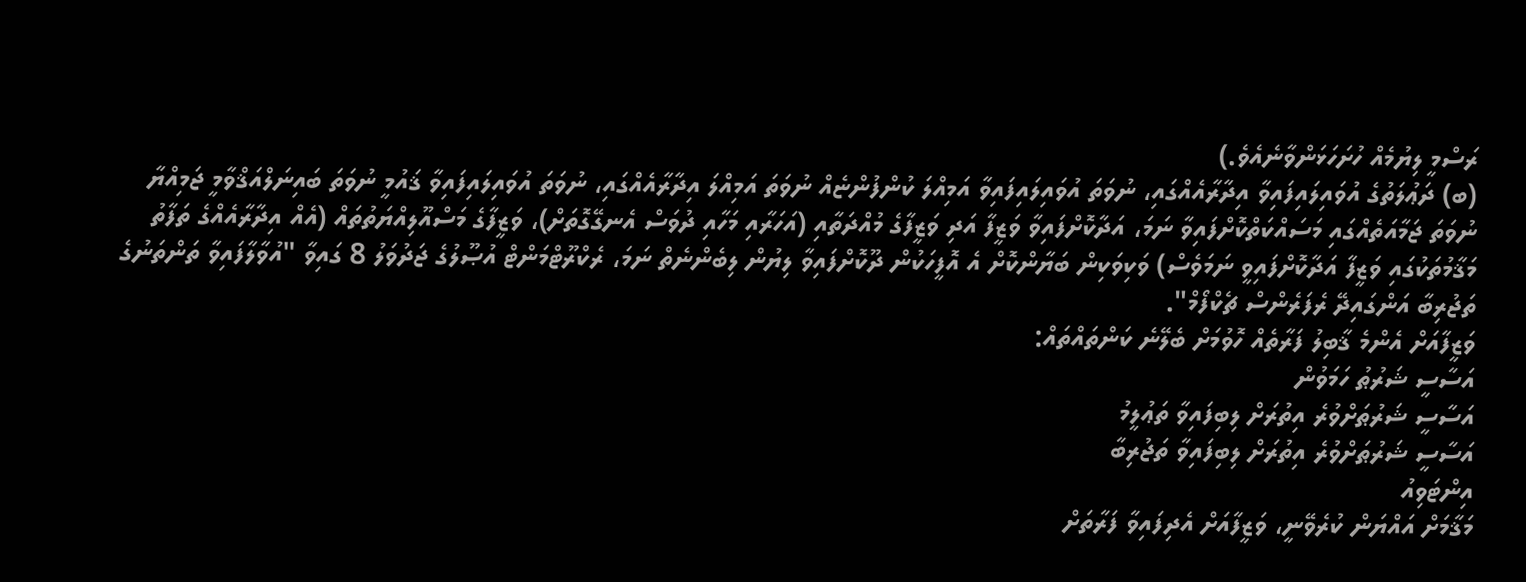ރަސްމީ ލިޔުމެއް ހުށަހަޅަންވާނެއެވެ.)
(ބ) ދަޢުލަތުގެ އުވައިލައިފައިވާ އިދާރާއެއްގައި، ނުވަތަ އުވައިލައިފައިވާ އަމިއްލަ ކުންފުންޏެއް ނުވަތަ އަމިއްލަ އިދާރާއެއްގައި، ނުވަތަ އުވައިލައިފައިވާ ޤައުމީ ނުވަތަ ބައިނަލްއަޤްވާމީ ޖަމިއްޔާ ނުވަތަ ޖަމާއަތެއްގައި މަސައްކަތްކޮށްފައިވާ ނަމަ، އަދާކޮށްފައިވާ ވަޒީފާ އަދި ވަޒީފާގެ މުއްދަތާއި (އަހަރާއި މަހާއި ދުވަސް އެނގޭގޮތަށް)، ވަޒީފާގެ މަސްއޫލިއްޔަތުތައް (އެއް އިދާރާއެއްގެ ތަފާތު މަޤާމުތަކުގައި ވަޒީފާ އަދާކޮށްފައިވީ ނަމަވެސް) ވަކިވަކިން ބަޔާންކޮށް އެ އޮފީހަކުން ދޫކޮށްފައިވާ ލިޔުން ލިބެންނެތް ނަމަ، ރެކްރޫޓްމަންޓް އުޞޫލުގެ ޖަދުވަލު 8 ގައިވާ "އުވާލާފައިވާ ތަންތަނުގެ ތަޖުރިބާ އަންގައިދޭ ރެފަރެންސް ޗެކްފޯމް".
ވަޒީފާއަށް އެންމެ ޤާބިލު ފަރާތެއް ހޮވުމަށް ބެލޭނެ ކަންތައްތައް:
އަސާސީ ޝަރުޠު ހަމަވުން
އަސާސީ ޝަރުޠަށްވުރެ އިތުރަށް ލިބިފައިވާ ތަޢުލީމު
އަސާސީ ޝަރުޠަށްވުރެ އިތުރަށް ލިބިފައިވާ ތަޖުރިބާ
އިންޓަވިއު
މަޤާމަށް އައްޔަން ކުރެވޭނީ، ވަޒީފާއަށް އެދިފައިވާ ފަރާތަށް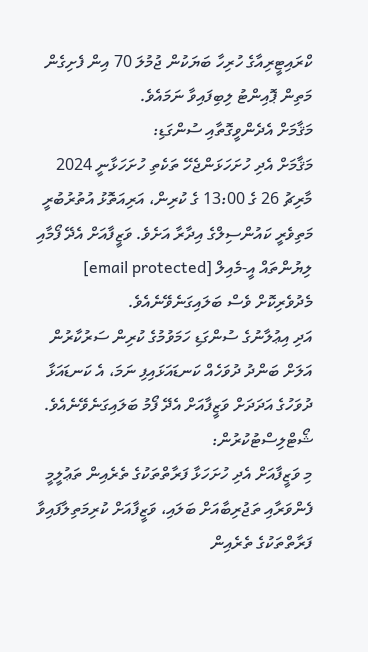ކްރައިޓީރިއާގެ ހުރިހާ ބަޔަކުން ޖުމުލަ 70 އިން ފެށިގެން މަތިން ޕޮއިންޓު ލިބިފައިވާ ނަމައެވެ.
މަޤާމަށް އެދެންވީގޮތާއި ސުންގަޑި:
މަޤާމަށް އެދި ހުށަހަޅަންޖެހޭ ތަކެތި ހުށަހަޅާނީ 2024 މާރިޗު 26 ގެ 13:00 ގެ ކުރިން، އަރިއަތޮޅު އުތުރުބުރީ މަތިވެރީ ކައުންސިލްގެ އިދާރާ އަށެވެ. ވަޒީފާއަށް އެދޭ ފޯމާއި ލިޔުންތައް އީ-މެއިލް [email protected] މެދުވެރިކޮށް ވެސް ބަލައިގަނެވޭނެއެވެ.
އަދި އިޢުލާނުގެ ސުންގަޑި ހަމަވުމުގެ ކުރިން ސަރުކާރުން އަލަށް ބަންދު ދުވަހެއް ކަނޑައަޅައިފި ނަމަ، އެ ކަނޑައަޅާ ދުވަހުގެ އަދަދަށް ވަޒީފާއަށް އެދޭ ފޯމު ބަލައިގަނެވޭނެއެވެ.
ޝޯޓްލިސްޓުކުރުން:
މި ވަޒީފާއަށް އެދި ހުށަހަޅާ ފަރާތްތަކުގެ ތެރެއިން ތަޢުލީމީ ފެންވަރާއި ތަޖުރިބާއަށް ބަލައި، ވަޒީފާއަށް ކުރިމަތިލާފައިވާ ފަރާތްތަކުގެ ތެރެއިން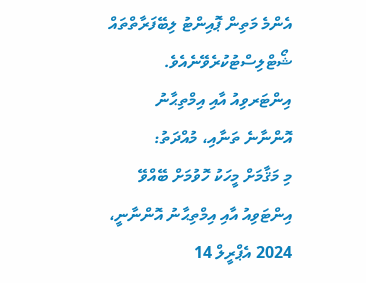އެންމެ މަތިން ޕޮއިންޓު ލިބޭފަރާތްތައް ޝޯޓްލިސްޓުކުރެވޭނެއެވެ.
އިންޓަރވިއު އާއި އިމްތިޙާނު އޮންނާނެ ތަނާއި، މުއްދަތު:
މި މަޤާމަށް މީހަކު ހޮވުމަށް ބޭއްވޭ އިންޓަވިއު އާއި އިމްތިޙާނު އޮންނާނީ، 2024 އެޕްރީލް 14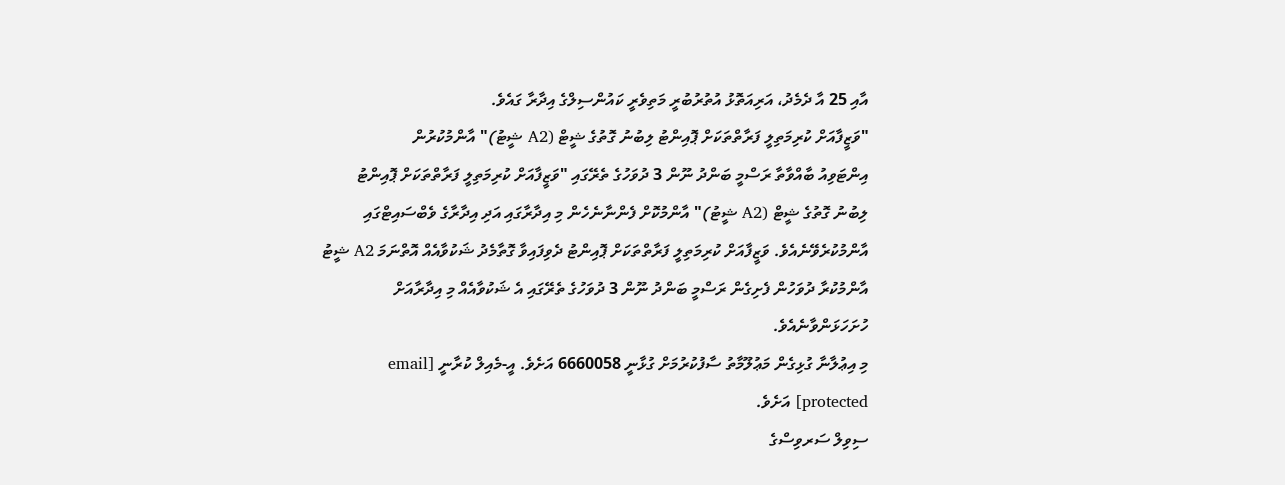އާއި 25 އާ ދެމެދު، އަރިއަތޮޅު އުތުރުބުރީ މަތިވެރީ ކައުންސިލްގެ އިދާރާ ގައެވެ.
"ވަޒީފާއަށް ކުރިމަތިލީ ފަރާތްތަކަށް ޕޮއިންޓު ލިބުނު ގޮތުގެ ޝީޓް (A2 ޝީޓު)" އާންމުކުރުން
އިންޓަވިއު ބާއްވާތާ ރަސްމީ ބަންދު ނޫން 3 ދުވަހުގެ ތެރޭގައި "ވަޒީފާއަށް ކުރިމަތިލީ ފަރާތްތަކަށް ޕޮއިންޓު ލިބުނު ގޮތުގެ ޝީޓް (A2 ޝީޓު)" އާންމުކޮށް ފެންނާނެހެން މި އިދާރާގައި އަދި އިދާރާގެ ވެބްސައިޓްގައި އާންމުކުރެވޭނެއެވެ. ވަޒީފާއަށް ކުރިމަތިލީ ފަރާތްތަކަށް ޕޮއިންޓު ދެވިފައިވާ ގޮތާމެދު ޝަކުވާއެއް އޮތްނަމަ A2 ޝީޓު އާންމުކުރާ ދުވަހުން ފެށިގެން ރަސްމީ ބަންދު ނޫން 3 ދުވަހުގެ ތެރޭގައި އެ ޝަކުވާއެއް މި އިދާރާއަށް ހުށަހަޅަންވާނެއެވެ.
މި އިޢުލާނާ ގުޅިގެން މަޢުލޫމާތު ސާފުކުރުމަށް ގުޅާނީ 6660058 އަށެވެ. އީ-މެއިލް ކުރާނީ [email protected] އަށެވެ.
ސިވިލް ސަރވިސްގެ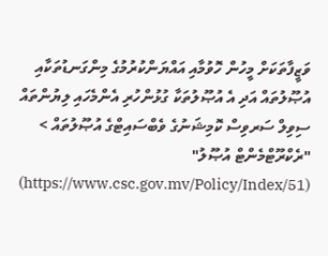ވަޒީފާތަކަށް މީހުން ހޮވުމާއި އައްޔަންކުރުމުގެ މިންގަނޑުތަކާއި އުޞޫލުތައް އަދި އެ އުޞޫލުތަކާ ގުޅުންހުރި އެންމެހައި ލިޔުންތައް ސިވިލް ސަރވިސް ކޮމިޝަނުގެ ވެބްސައިޓްގެ އުޞޫލުތައް > "ރެކްރޫޓްމެންޓް އުޞޫލު" (https://www.csc.gov.mv/Policy/Index/51)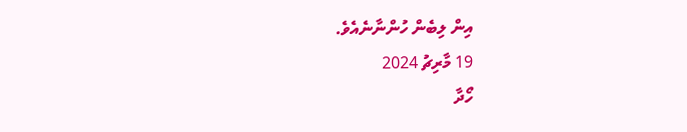އިން ލިބެން ހުންނާނެއެވެ.
19 މާރިޗު 2024
ހޯދާ